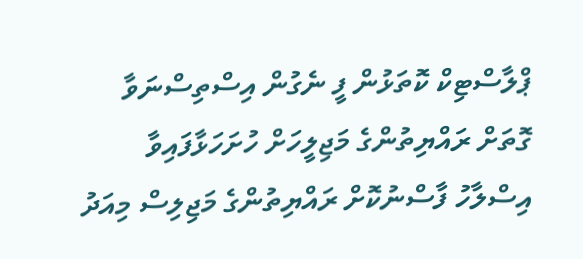ޕްލާސްޓިކް ކޮތަޅުން ފީ ނެގުން އިސްތިސްނަވާ ގޮތަށް ރައްޔިތުންގެ މަޖިލީހަށް ހުށަހަޅާފައިވާ އިސްލާހު ފާސްނުކޮށް ރައްޔިތުންގެ މަޖިލިސް މިއަދު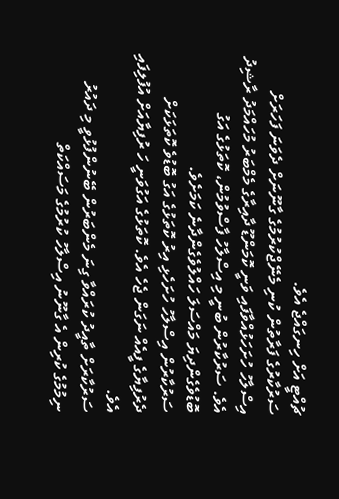ޗުއްޓީ އަށް ހިނގައްޖެ އެވެ.
ސަރުކާރުގެ ފަރާތުން ކުނި މެނޭޖްކުރުމުގެ ގާނޫނަށް ދެވަނަ ފަހަރަށް އިސްލާހު ހުށަހަޅުއްވާފައި ވަނީ ކޮމަންޑޫ ދާއިރާގެ މެމްބަރު މުހައްމަދު ރާޝިދު އެވެ. ސަރުކާރުން ބުނީ މި އިސްލާހު ފާސްވުމުން، ކޮތަޅުގެ އަގު ބޮޑުވެގެންދިޔަ މައްސަލަ ހައްލުވެގެންދާނެ ކަމަށެވެ.
ސަރުކާރުން އިސްލާހު ހުށަހެޅި އިރު ކޮތަޅުގެ އަގު ބޮޑުވެ ކޮތަޅަކަށް ދެރުފިޔާގެ ފީއެއް ނަގަން ޖެހެ އެވެ. ކޮތަޅުގެ އަގުވަނީ ހަ ރުފިޔާއަށް އުފުލިފައި އެވެ.
ސަރުކާރަށް ތާއީދު ކުރައްވާ ގިނަ މެންބަރުން ބޭނުންފުޅުވީ މި ދައުރު ނިމުމުގެ ކުރިން އެ ގާނޫނު އިސްލާހު ކުރުމުގެ މަސައްކަތް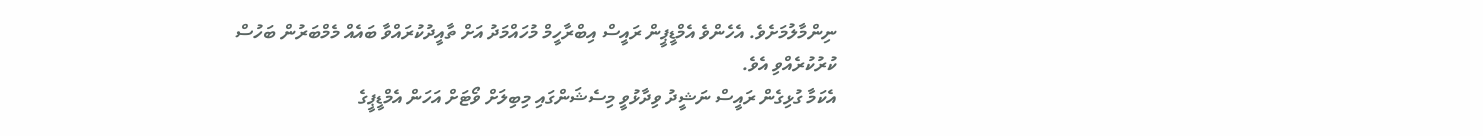ނިންމާލުމަށެވެ. އެހެންވެ އެމްޑީޕީން ރައީސް އިބްރާހީމް މުހައްމަދު އަށް ތާއީދުކުރައްވާ ބައެއް މެމްބަރުން ބަހުސް ކުރުކުރެއްވި އެވެ.
އެކަމާ ގުޅިގެން ރައީސް ނަޝީދު ވިދާޅުވީ މިސެޝަންގައި މިބިލަށް ވޯޓަށް އަހަން އެމްޑީޕީގެ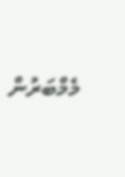މެމްބަރުން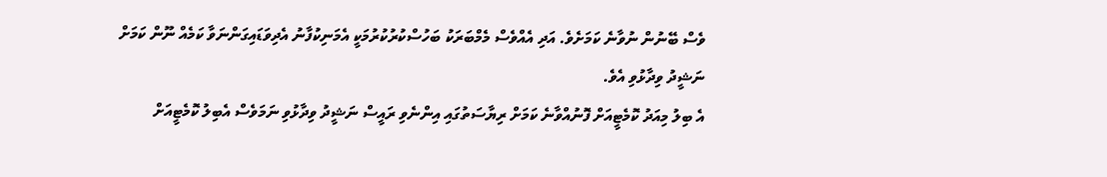ވެސް ބޭނުން ނުވާނެ ކަމަށެވެ. އަދި އެއްވެސް މެމްބަރަކު ބަހުސްކުރުކުރުމަކީ އެމަނިކުފާނު އެދިވަޑައިގަންނަވާ ކަމެއް ނޫން ކަމަށް ނަޝީދު ވިދާޅުވި އެވެ.
އެ ބިލު މިއަދު ކޮމެޓީއަށް ފޮނުއްވާނެ ކަމަށް ރިޔާސަތުގައި އިންނެވި ރައީސް ނަޝީދު ވިދާޅުވި ނަމަވެސް އެބިލު ކޮމެޓީއަށް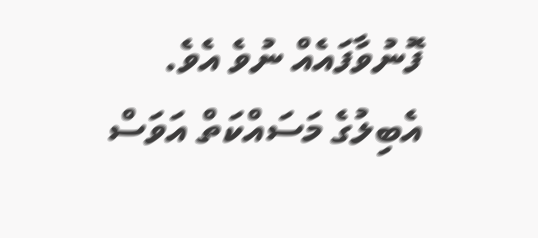ފޮނުވާފައެއް ނުވެ އެވެ.
އެބިލުގެ މަސައްކަތް އަވަސް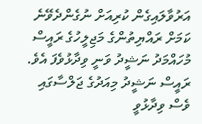އަރުވާލައިގެން ކުރިއަށް ނުގެންދެވޭނެ ކަމަށް ރައްޔިތުންގެ މަޖިލީހުގެ ރައީސް މުހައްމަދު ނަޝީދު ވަނީ ވިދާޅުވެފަ އެވެ.
ރައީސް ނަޝީދު މިއަދުގެ ޖަލްސާގައި ވެސް ވިދާޅުވީ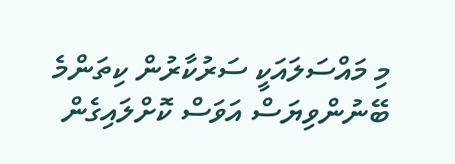މި މައްސަލައަކީ ސަރުކާރުން ކިތަންމެ ބޭނުންވިޔަސް އަވަސް ކޮށްލައިގެން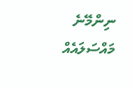ނިންމޭނެ މައްސަލައެއް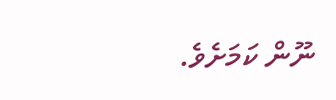ނޫން ކަމަށެވެ.